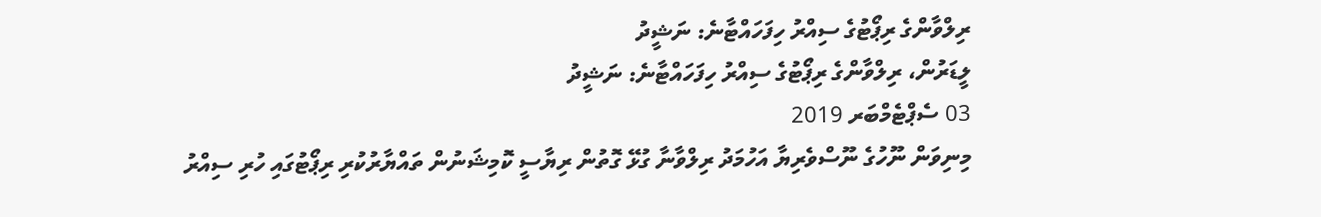ރިލްވާންގެ ރިޕޯޓުގެ ސިއްރު ހިފަހައްޓާނެ: ނަޝީދު
ލީޑަރުން، ރިލްވާންގެ ރިޕޯޓުގެ ސިއްރު ހިފަހައްޓާނެ: ނަޝީދު
03 ސެޕްޓެމްބަރ 2019
މިނިވަން ނޫހުގެ ނޫސްވެރިޔާ އަހުމަދު ރިލްވާނާ ގުޅޭ ގޮތުން ރިޔާސީ ކޮމިޝަނުން ތައްޔާރުކުރި ރިޕޯޓުގައި ހުރި ސިއްރު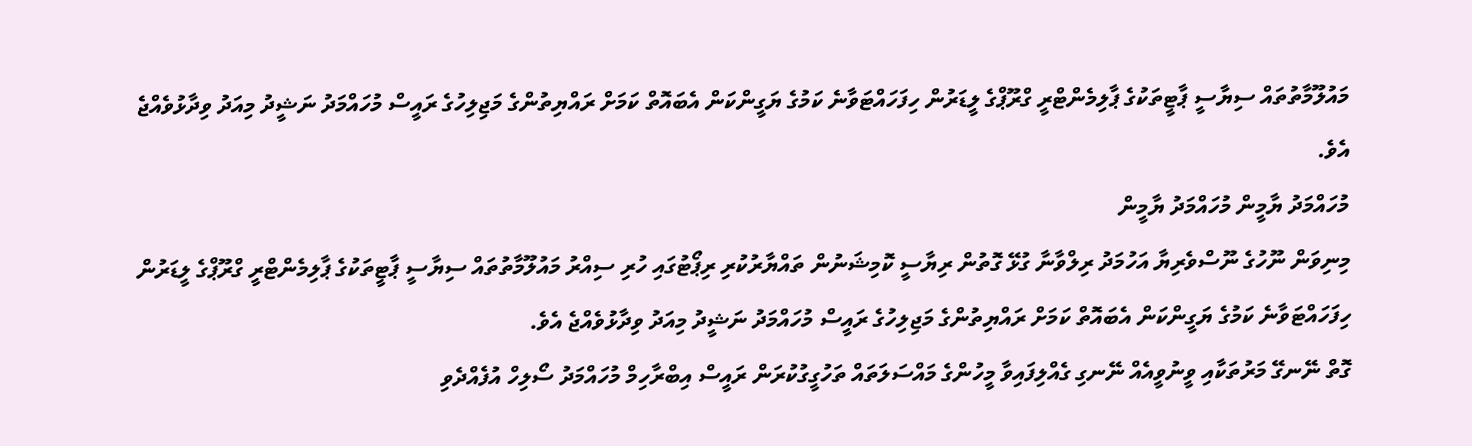މައުލޫމާތުތައް ސިޔާސީ ޕާޓީތަކުގެ ޕާލިމެންޓްރީ ގްރޫޕްގެ ލީޑަރުން ހިފަހައްޓަވާނެ ކަމުގެ ޔަގީންކަން އެބައޮތް ކަމަށް ރައްޔިތުންގެ މަޖިލިހުގެ ރައީސް މުހައްމަދު ނަޝީދު މިއަދު ވިދާޅުވެއްޖެ އެވެ.
މުހައްމަދު ޔާމީން މުހައްމަދު ޔާމީން
މިނިވަން ނޫހުގެ ނޫސްވެރިޔާ އަހުމަދު ރިލްވާނާ ގުޅޭ ގޮތުން ރިޔާސީ ކޮމިޝަނުން ތައްޔާރުކުރި ރިޕޯޓުގައި ހުރި ސިއްރު މައުލޫމާތުތައް ސިޔާސީ ޕާޓީތަކުގެ ޕާލިމެންޓްރީ ގްރޫޕްގެ ލީޑަރުން ހިފަހައްޓަވާނެ ކަމުގެ ޔަގީންކަން އެބައޮތް ކަމަށް ރައްޔިތުންގެ މަޖިލިހުގެ ރައީސް މުހައްމަދު ނަޝީދު މިއަދު ވިދާޅުވެއްޖެ އެވެ.
ގޮތް ނޭނގޭ މަރުތަކާއި ވީނުވީއެއް ނޭނގި ގެއްލިފައިވާ މީހުންގެ މައްސަލަތައް ތަހުގީގުކުރަން ރައީސް އިބްރާހިމް މުހައްމަދު ސޯލިހް އުފެއްދެވި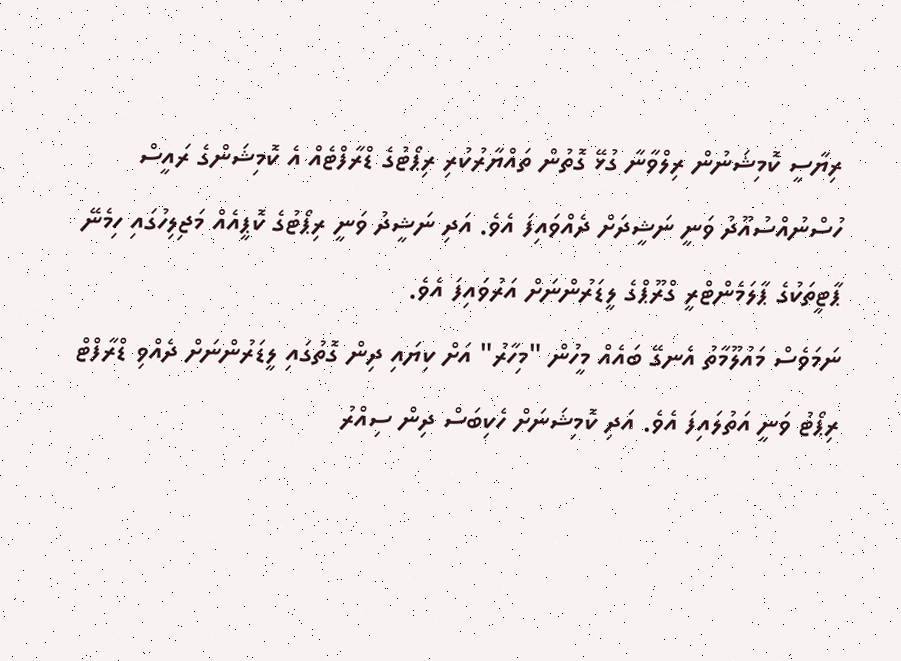ރިޔާސީ ކޮމިޝަނުން ރިލްވާނާ ގުޅޭ ގޮތުން ތައްޔާރުކުރި ރިޕޯޓުގެ ޑްރާފްޓެއް އެ ކޮމިޝަންގެ ރައީސް ހުސްނުއްސުއޫދު ވަނީ ނަޝީދަށް ދެއްވައިފަ އެވެ. އަދި ނަޝީދު ވަނީ ރިޕޯޓުގެ ކޮޕީއެއް މަޖިލިހުގައި ހިމެނޭ ޕާޓީތަކުގެ ޕާލަމެންޓްރީ ގްރޫޕްގެ ލީޑަރުންނަށް އަރުވައިފަ އެވެ.
ނަމަވެސް މައުލޫމާތު އެނގޭ ބައެއް މީހުން "މިހާރު" އަށް ކިޔައި ދިން ގޮތުގައި ލީޑަރުންނަށް ދެއްވި ޑްރާފްޓް ރިޕޯޓު ވަނީ އަތުލައިފަ އެވެ. އަދި ކޮމިޝަނަށް ހެކިބަސް ދިން ސިއްރު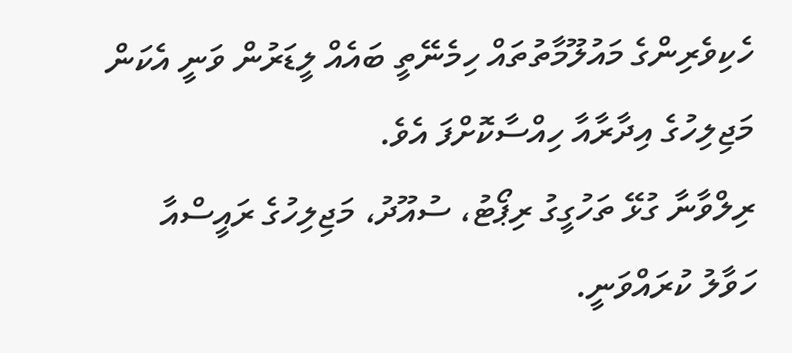ހެކިވެރިންގެ މައުލޫމާތުތައް ހިމެނޭތީ ބައެއް ލީޑަރުން ވަނީ އެކަން މަޖިލިހުގެ އިދާރާއާ ހިއްސާކޮށްފަ އެވެ.
ރިލްވާނާ ގުޅޭ ތަހުގީގު ރިޕޯޓު، ސުއޫދު، މަޖިލިހުގެ ރައީސްއާ ހަވާލު ކުރައްވަނީ.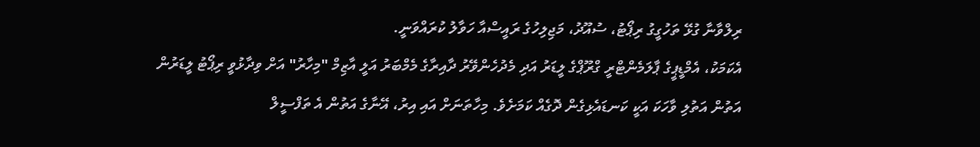ރިލްވާނާ ގުޅޭ ތަހުގީގު ރިޕޯޓު، ސުއޫދު، މަޖިލިހުގެ ރައީސްއާ ހަވާލު ކުރައްވަނީ.
އެކަމަކު، އެމްޑީޕީގެ ޕާލަމެންޓްރީ ގްރޫޕްގެ ލީޑަރު އަދި މެދުހެންވޭރު ދާއިރާގެ މެމްބަރު އަލީ އާޒިމް "މިހާރު" އަށް ވިދާޅުވީ ރިޕޯޓު ލީޑަރުން އަތުން އަތުލި ވާހަކަ އަކީ ކަނޑައެޅިގެން ދޮގެއް ކަމަށެވެ. މިހާތަނަށް އައި އިރު، އޭނާގެ އަތުން އެ ތަފްސީލް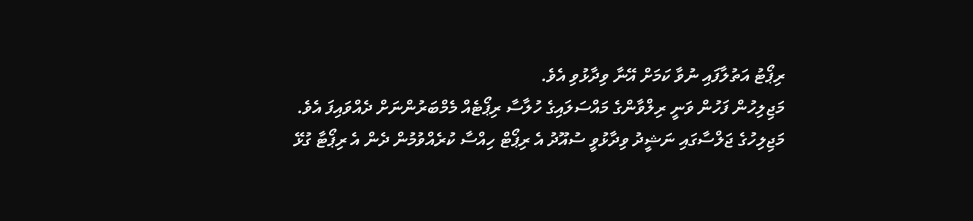ރިޕޯޓު އަތުލާފައި ނުވާ ކަމަށް އޭނާ ވިދާޅުވި އެވެ.
މަޖިލިހުން ފަހުން ވަނީ ރިލްވާންގެ މައްސަލައިގެ ހުލާސާ ރިޕޯޓެއް މެމްބަރުންނަށް ދެއްވައިފަ އެވެ.
މަޖިލިހުގެ ޖަލްސާގައި ނަޝީދު ވިދާޅުވީ ސުއޫދު އެ ރިޕޯޓް ހިއްސާ ކުރެއްވުމުން ދެން އެ ރިޕޯޓާ ގުޅޭ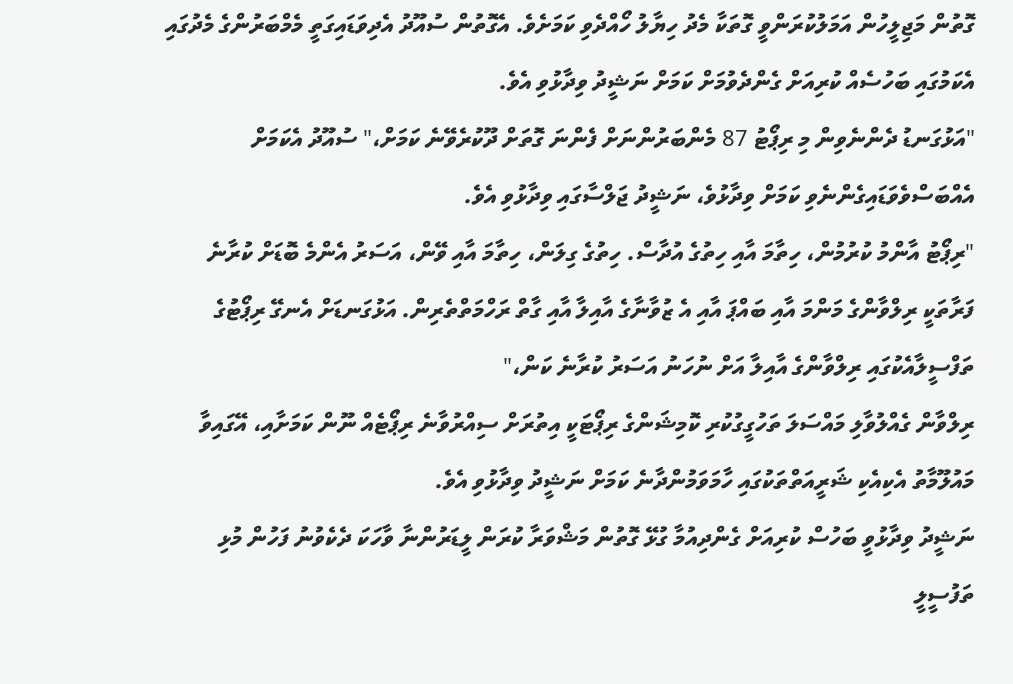ގޮތުން މަޖިލީހުން އަމަލުކުރަންވީ ގޮތަކާ މެދު ހިޔާލު ހޯއްދެވި ކަމަށެވެ. އެގޮތުން ސުއޫދު އެދިވަޑައިގަތީ މެމްބަރުންގެ މެދުގައި އެކަމުގައި ބަހުސެއް ކުރިއަށް ގެންދެވުމަށް ކަމަށް ނަޝީދު ވިދާޅުވި އެވެ.
"އަޅުގަނޑު ދެންނެވިން މި ރިޕޯޓު 87 މެންބަރުންނަށް ފެންނަ ގޮތަށް ދޫކުރެވޭނެ ކަމަށް،" ސުއޫދު އެކަމަށް އެއްބަސްވެވަޑައިގެންނެވި ކަމަށް ވިދާޅުވެ، ނަޝީދު ޖަލްސާގައި ވިދާޅުވި އެވެ.
"ރިޕޯޓު އާންމު ކުރުމުން، ހިތާމަ އާއި ހިތުގެ އުދާސް. ހިތުގެ ގިލަން، ހިތާމަ އާއި ވޭން، އަސަރު އެންމެ ބޮޑަށް ކުރާނެ ފަރާތަކީ ރިލްވާންގެ މަންމަ އާއި ބައްޕަ އާއި އެ ޒުވާނާގެ އާއިލާ އާއި ގާތް ރަހްމަތްތެރިން. އަޅުގަނޑަށް އެނގޭ ރިޕޯޓުގެ ތަފްސީލާއެކުގައި ރިލްވާންގެ އާއިލާ އަށް ނުހަނު އަސަރު ކުރާނެ ކަން،"
ރިލްވާން ގެއްލުވާލި މައްސަލަ ތަހުގީގުކުރި ކޮމިޝަންގެ ރިޕޯޓަކީ އިތުރަށް ސިއްރުވާނެ ރިޕޯޓެއް ނޫން ކަމަށާއި، އޭގައިވާ މައުލޫމާތު އެކިއެކި ޝަރީއަތްތަކުގައި ހާމަވަމުންދާނެ ކަމަށް ނަޝީދު ވިދާޅުވި އެވެ.
ނަޝީދު ވިދާޅުވީ ބަހުސް ކުރިއަށް ގެންދިއުމާ ގުޅޭ ގޮތުން މަޝްވަރާ ކުރަން ލީޑަރުންނާ ވާހަކަ ދެކެވުނު ފަހުން މުޅި ތަފުސީލީ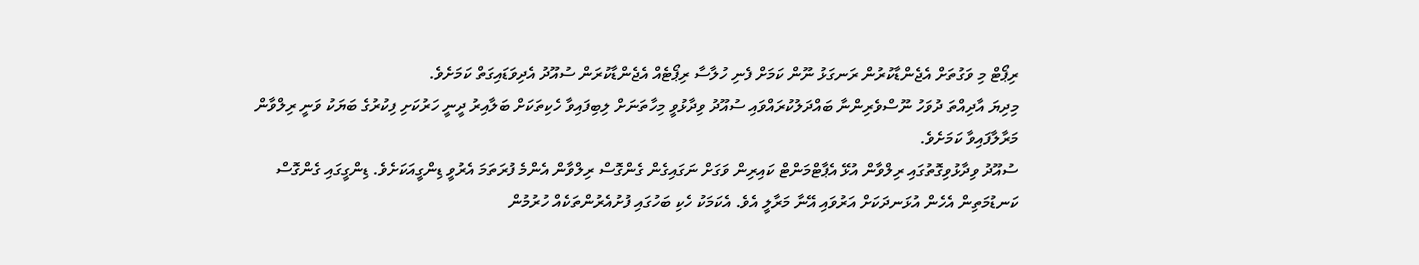ރިޕޯޓް މި ވަގުތަށް އެޖެންޑާކުރުން ރަނގަޅު ނޫން ކަމަށް ފެނި ހުލާސާ ރިޕޯޓެއް އެޖެންޑާކުރަން ސުއޫދު އެދިވަޑައިގަތް ކަމަށެވެ.
މިދިޔަ އާދިއްތަ ދުވަހު ނޫސްވެރިންނާ ބައްދަލުކުރައްވައި ސުއޫދު ވިދާޅުވީ މިހާތަނަށް ލިބިފައިވާ ހެކިތަކަށް ބަލާއިރު ދީނީ ހަރުކަށި ފިކުރުގެ ބަޔަކު ވަނީ ރިލްވާން މަރާލާފައިވާ ކަމަށެވެ.
ސުއޫދު ވިދާޅުވިގޮތުގައި ރިލްވާން އުޅޭ އެޕާޓްމަންޓް ކައިރިން ވަގަށް ނަގައިގެން ގެންގޮސް ރިލްވާން އެންމެ ފުރަތަމަ އެރުވީ ޑިންގީއަކަށެވެ. ޑިންގީގައި ގެންގޮސް ކަނޑުމަތިން އެހެން އުޅަނދަކަށް އަރުވައި އޭނާ މަރާލީ އެވެ. އެކަމަކު ހެކި ބަހުގައި ފުށުއެރުންތަކެއް ހުރުމުން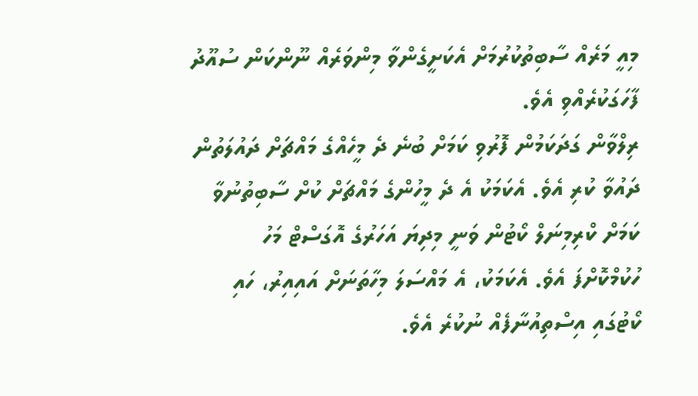މިއީ މަރެއް ސާބިތުކުރުމަށް އެކަށީގެންވާ މިންވަރެއް ނޫންކަން ސުއޫދު ފާހަގަކުރެއްވި އެވެ.
ރިލްވާން ގަދަކަމުން ފޮރުވި ކަމަށް ބުނެ ދެ މީހެއްގެ މައްޗަށް ދައުލަތުން ދައުވާ ކުރި އެވެ. އެކަމަކު އެ ދެ މީހުންގެ މައްޗަށް ކުށް ސާބިތުނުވާ ކަމަށް ކްރިމިނަލް ކޯޓުން ވަނީ މިދިޔަ އަހަރުގެ އޮގަސްޓް މަހު ހުކުމްކޮށްފަ އެވެ. އެކަމަކު، އެ މައްސަލަ މިހާތަނަށް އައިއިރު، ހައި ކޯޓުގައި އިސްތިއުނާފެއް ނުކުރެ އެވެ.